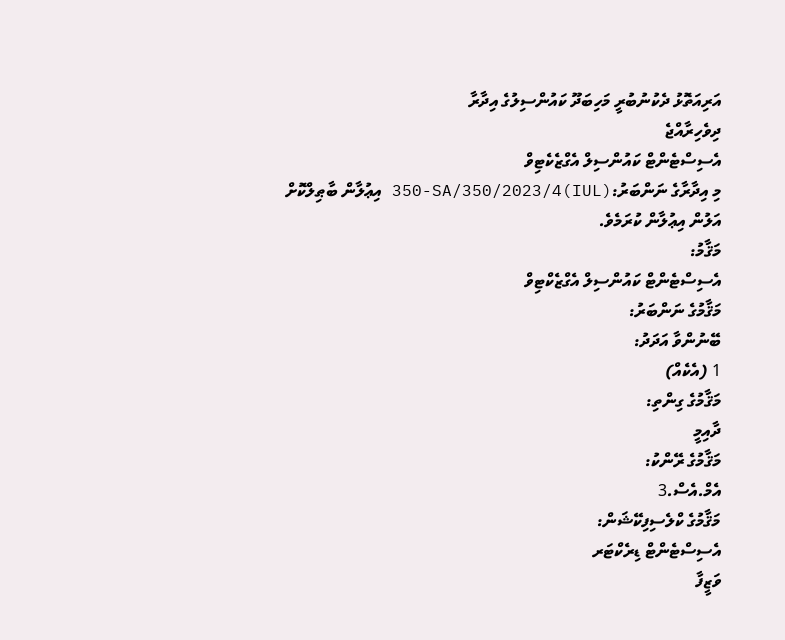އަރިއަތޮޅު ދެކުނުބުރީ މަހިބަދޫ ކައުންސިލުގެ އިދާރާ
ދިވެހިރާއްޖެ
އެސިސްޓެންޓް ކައުންސިލް އެގްޒެކެޓިވް
މި އިދާރާގެ ނަންބަރު:(IUL)350-SA/350/2023/4 އިޢުލާން ބާޠިލްކޮށް އަލުން އިޢުލާން ކުރަމެވެ.
މަޤާމު:
އެސިސްޓެންޓް ކައުންސިލް އެގްޒެކްޓިވް
މަޤާމުގެ ނަންބަރު:
ބޭނުންވާ އަދަދު:
1 (އެކެއް)
މަޤާމުގެ ގިންތި:
ދާއިމީ
މަޤާމުގެ ރޭންކު:
އެމް.އެސް.3
މަޤާމުގެ ކްލެސިފިކޭޝަން:
އެސިސްޓެންޓް ޑިރެކްޓަރ
ވަޒީފާ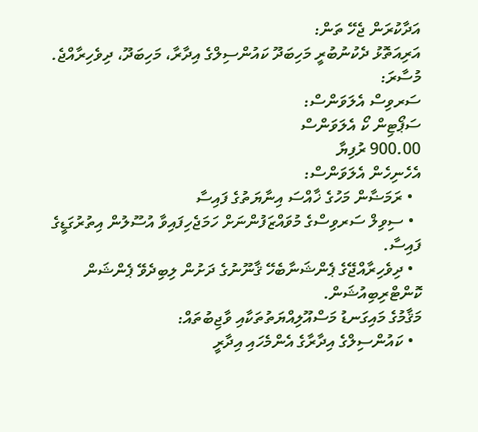އަދާކުރަން ޖެހޭ ތަން:
އަރިއަތޮޅު ދެކުނުބުރީ މަހިބަދޫ ކައުންސިލްގެ އިދާރާ، މަހިބަދޫ، ދިވެހިރާއްޖެ.
މުސާރަ:
ސަރވިސް އެލަވަންސް:
ސަޕޯޓިން ކޯ އެލަވަންސް
900.00 ރުފިޔާ
އެހެނިހެން އެލަވަންސް:
  • ރަމަޟާން މަހުގެ ޚާއްސަ އިނާޔަތުގެ ފައިސާ
  • ސިވިލް ސަރވިސްގެ މުވައްޒަފުންނަށް ހަމަޖެހިފައިވާ އުސޫލުން އިތުރުގަޑީގެ ފައިސާ.
  • ދިވެހިރާއްޖޭގެ ޕެންޝަނާބެހޭ ޤާނޫނުގެ ދަށުން ލިބިދެވޭ ޕެންޝަން ކޮންޓްރިބިއުޝަން.
މަޤާމުގެ މައިގަނޑު މަސްއޫލިއްޔަތުތަކާއި ވާޖިބުތައް:
  • ކައުންސިލްގެ އިދާރާގެ އެންމެހައި އިދާރީ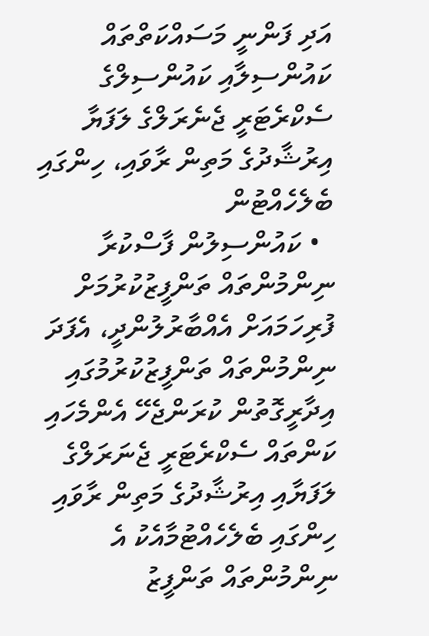އަދި ފަންނީ މަސައްކަތްތައް ކައުންސިލާއި ކައުންސިލްގެ ސެކްރެޓަރީ ޖެނެރަލްގެ ލަފަޔާ އިރުޝާދުގެ މަތިން ރާވައި، ހިންގައި ބެލެހެއްޓުން
  • ކައުންސިލުން ފާސްކުރާ ނިންމުންތައް ތަންފީޒުކުރުމަށް ފުރިހަމައަށް އެއްބާރުލުންދީ، އެފަދަ ނިންމުންތައް ތަންފީޒުކުރުމުގައި އިދާރީގޮތުން ކުރަންޖެހޭ އެންމެހައި ކަންތައް ސެކްރެޓަރީ ޖެނަރަލްގެ ލަފަޔާއި އިރުޝާދުގެ މަތިން ރާވައި ހިންގައި ބެލެހެއްޓުމާއެކު އެ ނިންމުންތައް ތަންފީޒު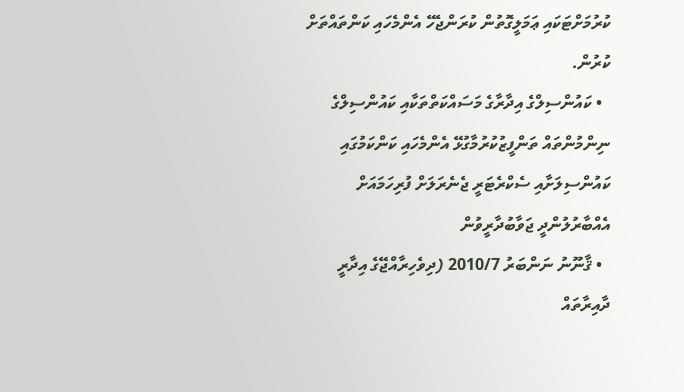ކުރުމަށްޓަކައި ޢަމަލީގޮތުން ކުރަންޖެހޭ އެންމެހައި ކަންތައްތަށް ކުރުން.
  • ކައުންސިލްގެ އިދާރާގެ މަސައްކަތްތަކާއި ކައުންސިލްގެ ނިންމުންތައް ތަންފީޒުކުރުމާގުޅޭ އެންމެހައި ކަންކަމުގައި ކައުންސިލަށާއި ސެކްރެޓަރީ ޖެނެރަލަށް ފުރިހަމައަށް އެއްބާރުލުންދީ ޖަވާބުދާރީވުން
  • ޤާނޫނު ނަންބަރު 2010/7 (ދިވެހިރާއްޖޭގެ އިދާރީ ދާއިރާތައް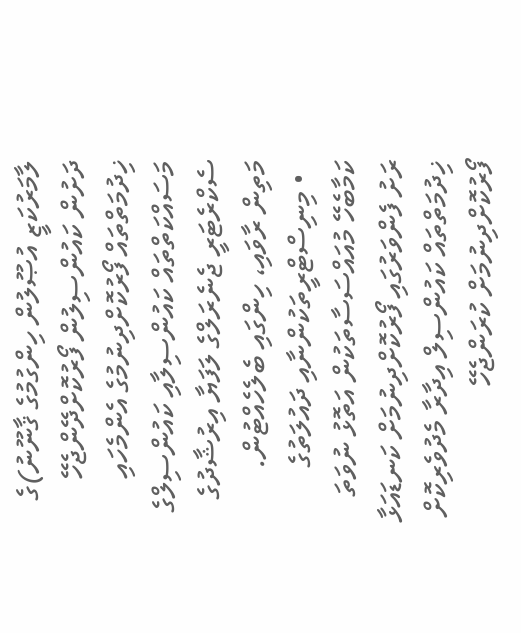ލާމަރުކަޒީ އުޞޫލުން ހިންގުމުގެ ޤާނޫނު)ގެ ދަށުން ކައުންސިލުން ފޯރުކޮށްދޭންޖެހޭ ޚިދުމަތްތައް ފޯރުކޮށްދިނުމުގެ އެންމެހައި މަސައްކަތްތައް ކައުންސިލާއި ކައުންސިލްގެ ސެކްރެޓަރީ ޖެނެރަލްގެ ލަފަޔާ އިރުޝާދުގެ މަތިން ރާވައި، ހިންގައި ބެލެހެއްޓުން.
  • މިނިސްޓްރީތަކުންނާއި ދައުލަތުގެ ކަމާބެހޭ މުއައްސަސާތަކުން އަތޮޅު ނުވަތަ ރަށު ފެންވަރުގައި ފޯރުކޮށްދިނުމަށް ކަނޑައަޅާ ޚިދުމަތްތައް ކައުންސިލް އިދާރާ މެދުވެރިކޮށް ފޯރުކޮށްދިނުމަށް ކުރަންޖެހޭ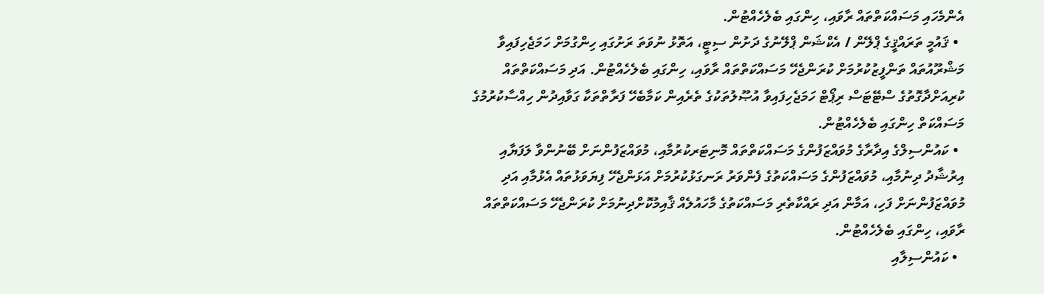އެންމެހައި މަސައްކަތްތައް ރާވައި، ހިންގައި ބެލެހެއްޓުން.
  • ޤައުމީ ތަރައްޤީގެ ޕްލޭން / އެކްޝަން ޕްލޭނުގެ ދަށުން ސިޓީ، އަތޮޅު ނުވަތަ ރަށުގައި ހިންގުމަށް ހަމަޖެހިފައިވާ މަޝްރޫއުތައް ތަންފީޒުކުރުމަށް ކުރަންޖެހޭ މަސައްކަތްތައް ރާވައި، ހިންގައި ބެލެހެއްޓުން. އަދި މަސައްކަތްތައް ކުރިއަށްދާގޮތުގެ ސްޓޭޓަސް ރިޕޯޓް ހަމަޖެހިފައިވާ އުޞޫލުތަކުގެ ތެރެއިން ކަމާބެހޭ ފަރާތްތަކާ ގަވާއިދުން ހިއްސާކުރުމުގެ މަސައްކަތް ހިންގައި ބެލެހެއްޓުން.
  • ކައުންސިލްގެ އިދާރާގެ މުވައްޒަފުންގެ މަސައްކަތްތައް މޮނިޓަރކުރުމާއި، މުވައްޒަފުންނަށް ބޭނުންވާ ލަފަޔާއި އިރުޝާދު ދިނުމާއި، މުވައްޒަފުންގެ މަސައްކަތުގެ ފެންވަރު ރަނގަޅުކުރުމަށް އަޅަންޖެހޭ ފިޔަވަޅުތައް އެޅުމާއި އަދި މުވައްޒަފުންނަށް ފަހި، އަމާން އަދި ރައްކާތެރި މަސައްކަތުގެ މާހައުލެއް ޤާއިމުކޮށްދިނުމަށް ކުރަންޖެހޭ މަސައްކަތްތައް ރާވައި، ހިންގައި ބެލެހެއްޓުން.
  • ކައުންސިލާއި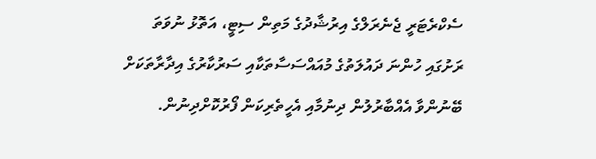ސެކްރެޓަރީ ޖެނެރަލްގެ އިރުޝާދުގެ މަތިން ސިޓީ، އަތޮޅު ނުވަތަ ރަށުގައި ހުންނަ ދައުލަތުގެ މުއައްސަސާތަކާއި ސަރުކާރުގެ އިދާރާތަކަށް ބޭނުންވާ އެއްބާރުލުން ދިނުމާއި އެހީތެރިކަން ފޯރުކޮށްދިނުން.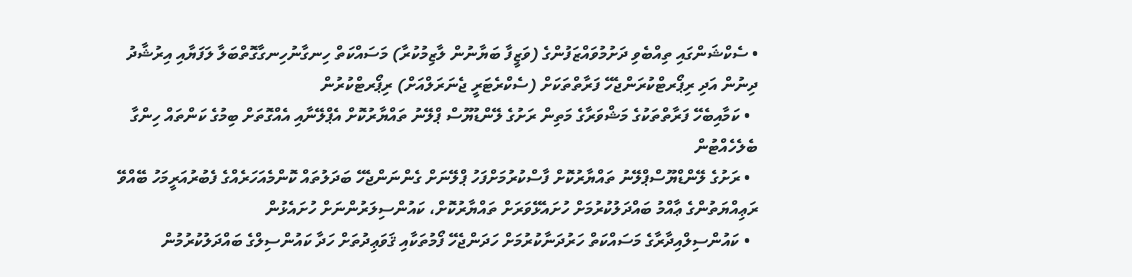• ސެކްޝަންގައި ތިއްބެވި ދަށުމުވައްޒަފުންގެ (ވަޒީފާ ބަޔާނުން ލާޒިމުކުރާ) މަސައްކަތް ހިނގާނުހިނގާގޮތްބަލާ ލަފަޔާއި އިރުޝާދު ދިނުން އަދި ރިޕޯރޓްކުރަންޖެހޭ ފަރާތްތަކަށް (ސެކްރެޓަރީ ޖެނަރަލްއަށް) ރިޕޯރޓްކުރުން
  • ކަމާއިބެހޭ ފަރާތްތަކުގެ މަޝްވަރާގެ މަތިން ރަށުގެ ލޭންޑުޔޫސް ޕްލޭނު ތައްޔާރުކޮށް އެޕްލޭނާއި އެއްގޮތަށް ބިމުގެ ކަންތައް ހިންގާ ބެލެހެއްޓުން
  • ރަށުގެ ލޭންޑްޔޫސްޕްލޭނު ތައްޔާރުކޮށް ފާސްކުރުމަށްފަހު ޕްލޭނަށް ގެންނަންޖެހޭ ބަދަލުތައް ކޮންމެއަހަރެއްގެ ފެބުރުއަރީމަހު ބޭއްވޭ ރަޢިއްޔަތުންގެ ޢާއްމު ބައްދަލުކުރުމަށް ހުށައެޅޭވަރަށް ތައްޔާރުކޮށް، ކައުންސިލަރުންނަށް ހުށައެޅުން
  • ކައުންސިލްއިދާރާގެ މަސައްކަތް ހަރުދަނާކުރުމަށް ހަދަންޖެހޭ ފޯމުތަކާއި ޤަވަޢިދުތަށް ހަދާ ކައުންސިލްގެ ބައްދަލުކުރުމުން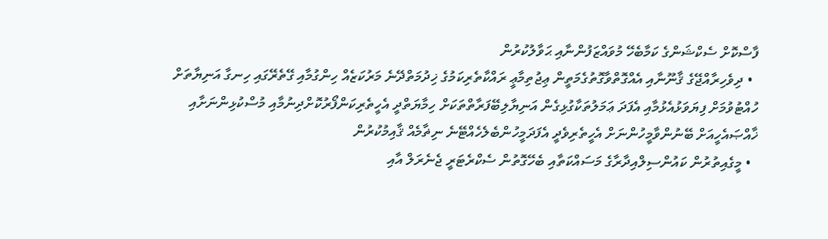ފާސްކޮށް ސެކްޝަންގެ ކަމާބެހޭ މުވައްޒަފުންނާއި ޙަވާލުކުރުން
  • ދިވެހިރާއްޖޭގެ ޤާނޫނާއި އެއްގޮތްވާގޮތުގެމަތީން ޢިޖުތިމާޢީ ރައްކާތެރިކަމުގެ ޚިދުމަތްދޭނެ މަރުކަޒެއް ހިންގުމާއި ގޭތެރޭގައި ހިނގާ އަނިޔާތަށް ހުއްޓުވުމަށް ފިޔަވަޅުއެޅުމާއި އެފަދަ ޢަމަލުތަކާގުޅިގެން އަނިޔާލިބޭފަރާތްތަކަށް ހިމާޔަތްދީ އެހީތެރިކަންފޯރުކޮށްދިނުމާއި މުސްކުޅިންނަށާއި ޚާއްޞައެހީއަށް ބޭނުންވާމީހުންނަށް އެހީތެރިވެދީ އެފަދަމީހުންބެލެހެއްޓޭނެ ނިޡާމެއް ޤާއިމުކުރުން
  • މީގެއިތުރުން ކައުންސިލްއިދާރާގެ މަސައްކަތާއި ބެހޭގޮތުން ސެކްރެޓަރީ ޖެނެރަލް އާއި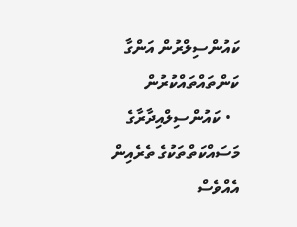ކައުންސިލްރުން އަންގާ ކަންތައްތައްކުރުން
  • ކައުންސިލްއިދާރާގެ މަސައްކަތްތަކުގެ ތެރެއިން އެއްވެސް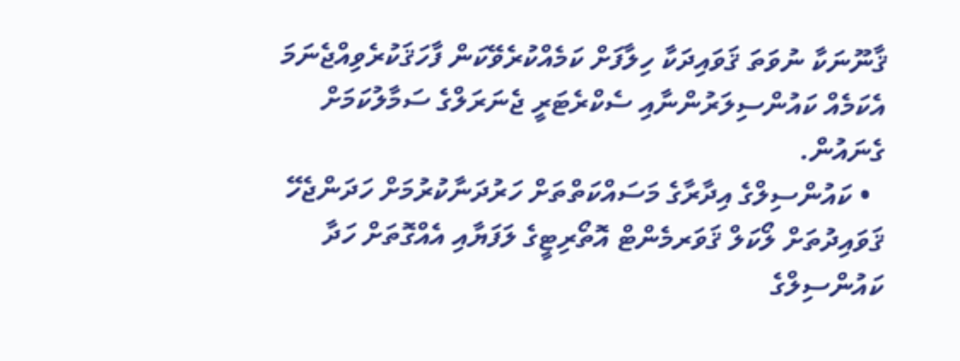ޤާނޫނަކާ ނުވަތަ ޤަވައިދަކާ ހިލާފަށް ކަމެއްކުރެވޭކަން ފާހަޤަކުރެވިއްޖެނަމަ އެކަމެއް ކައުންސިލަރުންނާއި ސެކްރެޓަރީ ޖެނަރަލްގެ ސަމާލުކަމަށް ގެނައުން.
  • ކައުންސިލްގެ އިދާރާގެ މަސައްކަތްތަށް ހަރުދަނާކުރުމަށް ހަދަންޖެހޭ ޤަވައިދުތަށް ލޯކަލް ޤަވަރމެންޓް އޮތޯރިޓީގެ ލަފަޔާއި އެއްގޮތަށް ހަދާ ކައުންސިލްގެ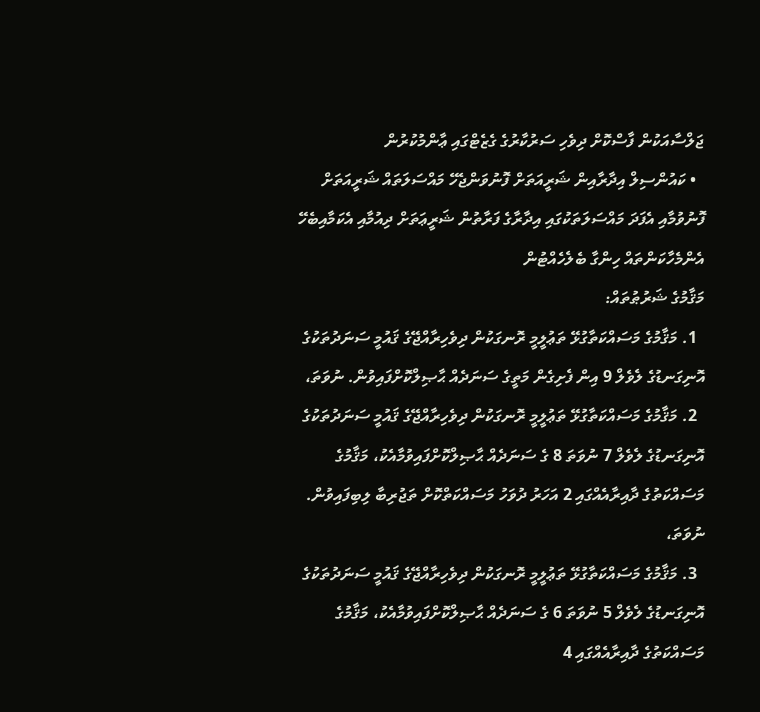ޖަލްސާއަކުން ފާސްކޮށް ދިވެހި ސަރުކާރުގެ ގެޒެޓްގައި ޢާންމުކުރުން
  • ކައުންސިލް އިދާރާއިން ޝަރީއަތަށް ފޮނުވަންޖެހޭ މައްސަލަތައް ޝަރީއަތަށް ފޮނުވުމާއި އެފަދަ މައްސަލަތަކުގައި އިދާރާގެ ފަރާތުން ޝަރީޢަތަށް ދިއުމާއި އެކަމާއިބެހޭ އެންމެހާކަންތައް ހިންގާ ބެލެހެއްޓުން
މަޤާމުގެ ޝަރުޠުތައް:
  1. މަޤާމުގެ މަސައްކަތާގުޅޭ ތަޢުލީމީ ރޮނގަކުން ދިވެހިރާއްޖޭގެ ޤައުމީ ސަނަދުތަކުގެ އޮނިގަނޑުގެ ލެވެލް 9 އިން ފެށިގެން މަތީގެ ސަނަދެއް ޙާޞިލްކޮށްފައިވުން. ނުވަތަ،
  2. މަޤާމުގެ މަސައްކަތާގުޅޭ ތަޢުލީމީ ރޮނގަކުން ދިވެހިރާއްޖޭގެ ޤައުމީ ސަނަދުތަކުގެ އޮނިގަނޑުގެ ލެވެލް 7 ނުވަތަ 8 ގެ ސަނަދެއް ޙާޞިލްކޮށްފައިވުމާއެކު، މަޤާމުގެ މަސައްކަތުގެ ދާއިރާއެއްގައި 2 އަހަރު ދުވަހު މަސައްކަތްކޮށް ތަޖުރިބާ ލިބިފައިވުން. ނުވަތަ،
  3. މަޤާމުގެ މަސައްކަތާގުޅޭ ތަޢުލީމީ ރޮނގަކުން ދިވެހިރާއްޖޭގެ ޤައުމީ ސަނަދުތަކުގެ އޮނިގަނޑުގެ ލެވެލް 5 ނުވަތަ 6 ގެ ސަނަދެއް ޙާޞިލްކޮށްފައިވުމާއެކު، މަޤާމުގެ މަސައްކަތުގެ ދާއިރާއެއްގައި 4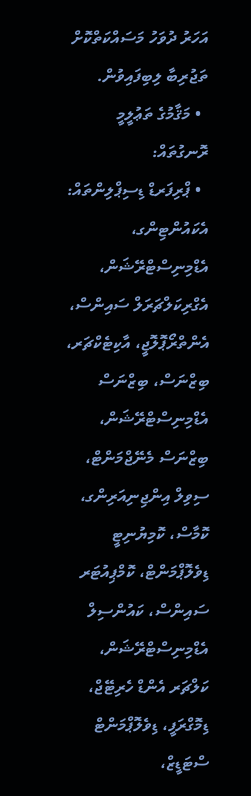އަހަރު ދުވަހު މަސައްކަތްކޮށް ތަޖުރިބާ ލިބިފައިވުން.
  • މަޤާމުގެ ތަޢުލީމީ ރޮނގުތައް:
  • ޕްރިފަރޑް ޑިސިޕްލިންތައް:
އެކައުންޓިންގ، އެޑްމިނިސްޓްރޭޝަން، އެގްރިކަލްޗަރަލް ސައިންސް، އެންތްރޯޕޮލޮޖީ، އާކިޓެކްޗަރ، ބިޒްނަސް، ބިޒްނަސް އެޑްމިނިސްޓްރޭޝަން، ބިޒްނަސް މެނޭޖްމަންޓް، ސިވިލް އިންޖިނިއަރިންގ، ކޮމާސް، ކޮމިޔުނިޓީ ޑިވެލޮޕްމަންޓް، ކޮމްޕިއުޓަރ ސައިންސް، ކައުންސިލް އެޑްމިނިސްޓްރޭޝަން، ކަލްޗަރ އެންޑް ހެރިޓޭޖް، ޑިމޮގްރަފީ، ޑިވެލޮޕްމަންޓް ސްޓަޑީޒް،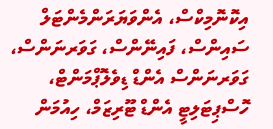އިކޮނޮމިކްސް، އެންވަޔަރަންމެންޓަލް ސައިންސް، ފައިނޭންސް، ގަވަރނަންސް، ގަވަރނަންސް އެންޑް ޑިވެލޮޕްމަންޓް، ހޮސްޕިޓަލިޓީ އެންޑް ޓޫރިޒަމް، ހިއުމަން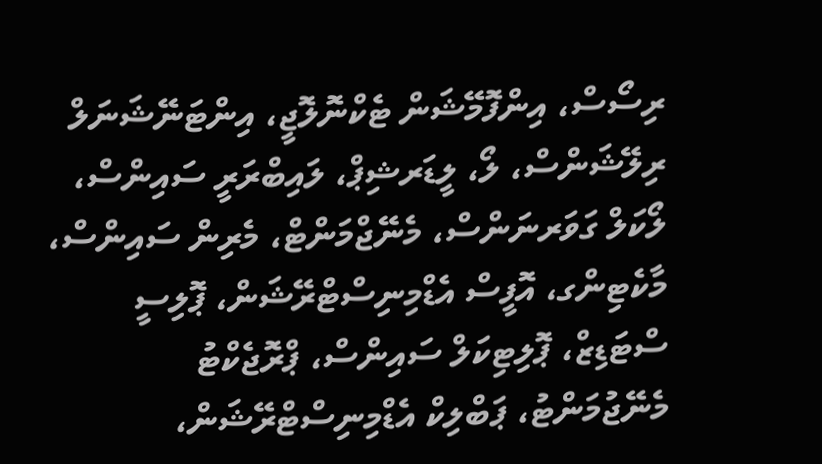ރިސޯސް، އިންފޮމޭޝަން ޓެކްނޮލޮޖީ، އިންޓަނޭޝަނަލް ރިލޭޝަންސް، ލޯ، ލީޑަރޝިޕް، ލައިބްރަރީ ސައިންސް، ލޯކަލް ގަވަރނަންސް، މެނޭޖްމަންޓް، މެރިން ސައިންސް، މާކެޓިންގ، އޮފީސް އެޑްމިނިސްޓްރޭޝަން، ޕޮލިސީ ސްޓަޑިޒް، ޕޮލިޓިކަލް ސައިންސް، ޕްރޮޖެކްޓު މެނޭޖުމަންޓު، ޕަބްލިކް އެޑްމިނިސްޓްރޭޝަން،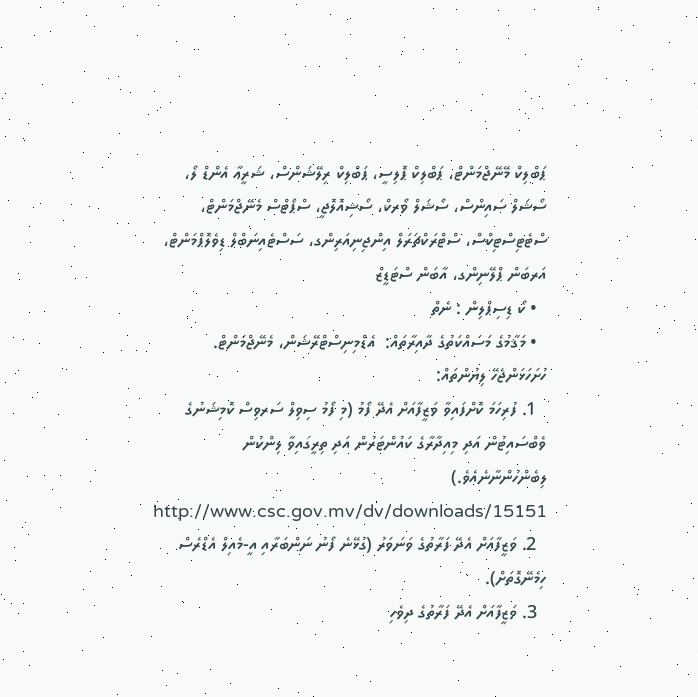ޕަބްލިކް މޭނޭޖްމަންޓް، ޕަބްލިކް ޕޮލިސީ، ޕަބްލިކް ރިލޭޝަންސް، ޝަރީޢާ އެންޑް ލޯ، ސޯޝަލް ސައިންސް، ސޯޝަލް ވޯރކް، ސޯޝިއޮލޮޖީ، ސްޕޯޓްސް މެނޭޖްމަންޓް، ސްޓެޓިސްޓިކްސް، ސްޓްރަކްޗަރަލް އިންޖިނިއަރިންގ، ސަސްޓެއިނަބްލް ޑިވެލޮޕްމަންޓް، އަރބަން ޕްލޭނިންގ، އާބަން ސްޓަޑީޒް
  • ކޯ ޑިސިޕްލިން : ނެތް
  • މަޤާމުގެ މަސައްކަތުގެ ދާއިރާތައް:  އެޑްމިނިސްޓްރޭޝަން، މެނޭޖްމަންޓް.
ހުށަހަޅަންޖެހޭ ލިޔުންތައް:
  1. ފުރިހަމަ ކޮށްފައިވާ ވަޒީފާއަށް އެދޭ ފޯމު (މި ފޯމު ސިވިލް ސަރވިސް ކޮމިޝަނުގެ ވެބްސައިޓުން އަދި މިއިދާރާގެ ކައުންޓަރުން އަދި ތިރީގައިވާ ލިންކުން ލިބެންހުންނާނެއެވެ.) http://www.csc.gov.mv/dv/downloads/15151
  2. ވަޒީފާއަށް އެދޭ ފަރާތުގެ ވަނަވަރު (ގުޅޭނެ ފޯނު ނަންބަރާއި އީ-މެއިލް އެޑްރެސް ހިމެނޭގޮތަށް).
  3. ވަޒީފާއަށް އެދޭ ފަރާތުގެ ދިވެހި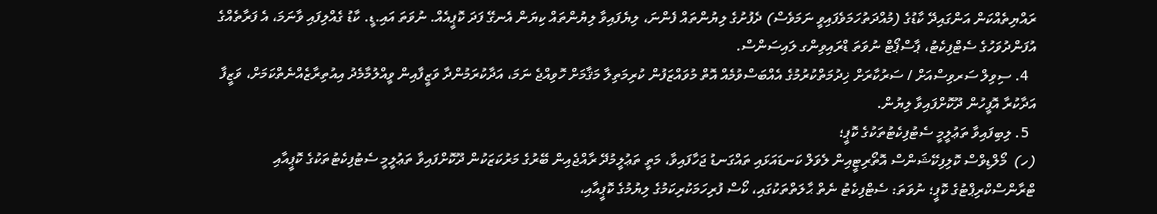ރައްޔިތެއްކަން އަންގައިދޭ ކާޑުގެ (މުއްދަތުހަމަވެފައިވީ ނަމަވެސް) ދެފުށުގެ ލިޔުންތައް ފެންނަ، ލިޔެފައިވާ ލިޔުންތައް ކިޔަން އެނގޭ ފަދަ ކޮޕީއެއް. ނުވަތަ އައި.ޑީ. ކާޑު ގެއްލިފައި ވާނަމަ، އެ ފަރާތެއްގެ އުފަންދުވަހުގެ ސެޓްފިކެޓު، ޕާސްޕޯޓް ނުވަތަ ޑްރައިވިންގ ލައިސަންސް.
  4. ސިވިލް ސަރވިސްއަށް / ސަރުކާރަށް ޚިދުމަތްކުރުމުގެ އެއްބަސްވުމެއް އޮތް މުވައްޒަފުން ކުރިމަތިލާ މަޤާމަށް ހޮވިއްޖެ ނަމަ، އަދާކުރަމުންދާ ވަޒީފާއިން ވީއްލުމާމެދު އިއުތިރާޒެއްނެތްކަމަށް، ވަޒީފާ އަދާކުރާ އޮފީހުން ދޫކޮށްފައިވާ ލިޔުން.
  5. ލިބިފައިވާ ތަޢުލީމީ ސެޓުފިކެޓުތަކުގެ ކޮޕީ؛
(ހ)  މޯލްޑިވްސް ކޮލިފިކޭޝަންސް އޮތޯރިޓީއިން ލެވަލް ކަނޑައަޅައި ތައްގަނޑު ޖަހާފައިވާ، މަތީ ތަޢުލީމުދޭ ރާއްޖެއިން ބޭރުގެ މަރުކަޒަކުން ދޫކޮށްފައިވާ ތަޢުލީމީ ސެޓުފިކެޓުތަކުގެ ކޮޕީއާއި ޓްރާންސްކްރިޕްޓުގެ ކޮޕީ؛ ނުވަތަ: ސެޓްފިކެޓު ނެތް ޙާލަތްތަކުގައި، ކޯސް ފުރިހަމަކުރިކަމުގެ ލިޔުމުގެ ކޮޕީއާއި،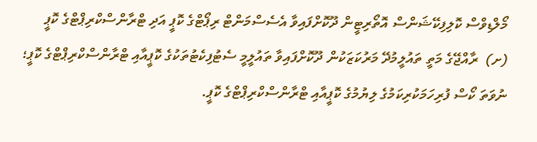މޯލްޑިވްސް ކޮލިފިކޭޝަންސް އޮތޯރިޓީން ދޫކޮށްފައިވާ އެސެސްމަންޓް ރިޕޯޓްގެ ކޮޕީ އަދި ޓްރާންސްކްރިޕްޓްގެ ކޮޕީ
(ށ)  ރާއްޖޭގެ މަތީ ތައުލީމުދޭ މަރުކަޒަކުން ދޫކޮށްފައިވާ ތައުލީމީ ސެޓުފިކެޓުތަކުގެ ކޮޕީއާއި ޓްރާންސްކްރިޕްޓްގެ ކޮޕީ؛ ނުވަތަ ކޯސް ފުރިހަމަކުރިކަމުގެ ލިޔުމުގެ ކޮޕީއާއި ޓްރާންސްކްރިޕްޓްގެ ކޮޕީ.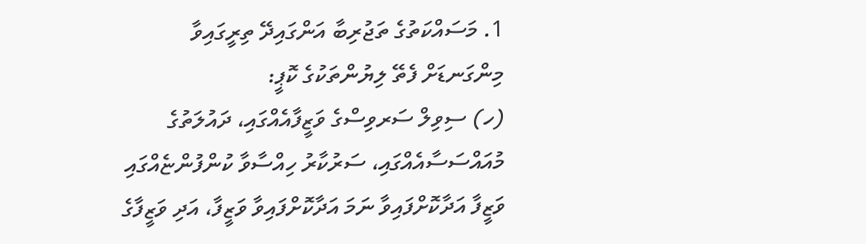1. މަސައްކަތުގެ ތަޖުރިބާ އަންގައިދޭ ތިރީގައިވާ މިންގަނޑަށް ފެތޭ ލިޔުންތަކުގެ ކޮޕީ:
(ހ) ސިވިލް ސަރވިސްގެ ވަޒީފާއެއްގައި، ދައުލަތުގެ މުއައްސަސާއެއްގައި، ސަރުކާރު ހިއްސާވާ ކުންފުންޏެއްގައި ވަޒީފާ އަދާކޮށްފައިވާ ނަމަ އަދާކޮށްފައިވާ ވަޒީފާ، އަދި ވަޒީފާގެ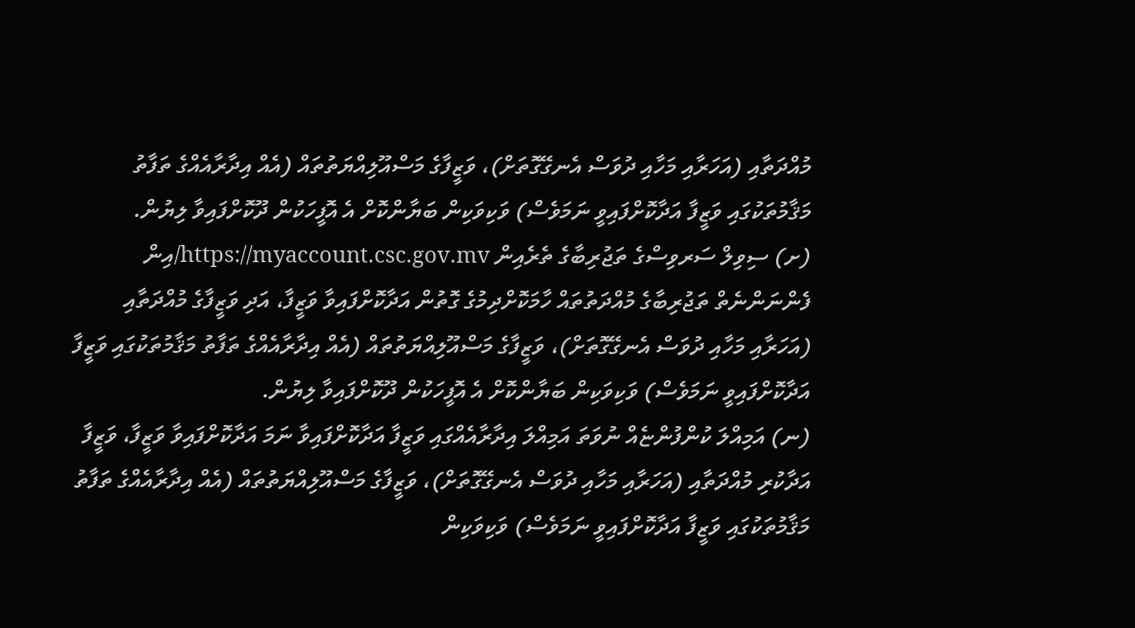މުއްދަތާއި (އަހަރާއި މަހާއި ދުވަސް އެނގޭގޮތަށް)، ވަޒީފާގެ މަސްއޫލިއްޔަތުތައް (އެއް އިދާރާއެއްގެ ތަފާތު މަޤާމުތަކުގައި ވަޒީފާ އަދާކޮށްފައިވީ ނަމަވެސް) ވަކިވަކިން ބަޔާންކޮށް އެ އޮފީހަކުން ދޫކޮށްފައިވާ ލިޔުން.
(ށ) ސިވިލް ސަރވިސްގެ ތަޖުރިބާގެ ތެރެއިން https://myaccount.csc.gov.mv/އިން ފެންނަންނެތް ތަޖުރިބާގެ މުއްދަތުތައް ހާމަކޮށްދިމުގެ ގޮތުން އަދާކޮށްފައިވާ ވަޒީފާ، އަދި ވަޒީފާގެ މުއްދަތާއި (އަހަރާއި މަހާއި ދުވަސް އެނގޭގޮތަށް)، ވަޒީފާގެ މަސްއޫލިއްޔަތުތައް (އެއް އިދާރާއެއްގެ ތަފާތު މަޤާމުތަކުގައި ވަޒީފާ އަދާކޮށްފައިވީ ނަމަވެސް) ވަކިވަކިން ބަޔާންކޮށް އެ އޮފީހަކުން ދޫކޮށްފައިވާ ލިޔުން.
(ނ) އަމިއްލަ ކުންފުންޏެއް ނުވަތަ އަމިއްލަ އިދާރާއެއްގައި ވަޒީފާ އަދާކޮށްފައިވާ ނަމަ އަދާކޮށްފައިވާ ވަޒީފާ، ވަޒީފާ އަދާކުރި މުއްދަތާއި (އަހަރާއި މަހާއި ދުވަސް އެނގޭގޮތަށް)، ވަޒީފާގެ މަސްއޫލިއްޔަތުތައް (އެއް އިދާރާއެއްގެ ތަފާތު މަޤާމުތަކުގައި ވަޒީފާ އަދާކޮށްފައިވީ ނަމަވެސް) ވަކިވަކިން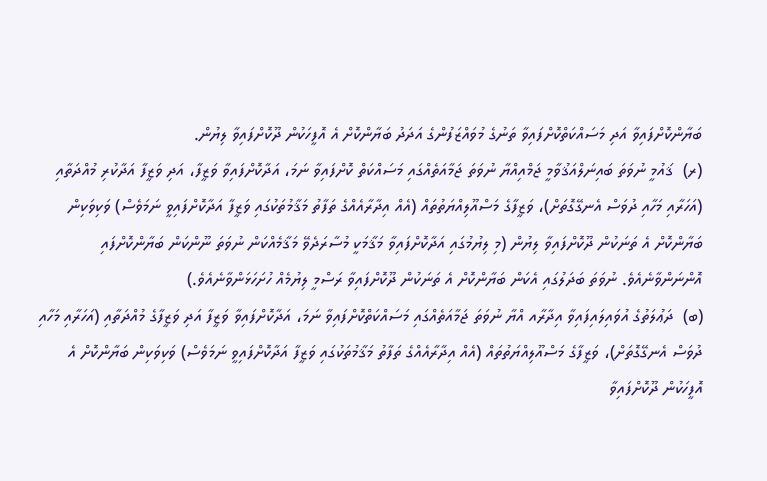ބަޔާންކޮށްފައިވާ އަދި މަސައްކަތްކޮށްފައިވާ ތަނުގެ މުވައްޒަފުންގެ އަދަދު ބަޔާންކޮށް އެ އޮފީހަކުން ދޫކޮށްފައިވާ ލިޔުން.
(ރ)  ޤައުމީ ނުވަތަ ބައިނަލްއަޤުވާމީ ޖަމްއިއްޔާ ނުވަތަ ޖަމާއަތެއްގައި މަސައްކަތް ކޮށްފައިވާ ނަމަ، އަދާކޮށްފައިވާ ވަޒީފާ، އަދި ވަޒީފާ އަދާކުރި މުއްދަތާއި (އަހަރާއި މަހާއި ދުވަސް އެނގޭގޮތަށް)، ވަޒީފާގެ މަސްއޫލިއްޔަތުތައް (އެއް އިދާރާއެއްގެ ތަފާތު މަޤާމުތަކުގައި ވަޒީފާ އަދާކޮށްފައިވީ ނަމަވެސް) ވަކިވަކިން ބަޔާންކޮށް އެ ތަނަކުން ދޫކޮށްފައިވާ ލިޔުން (މި ލިޔުމުގައި އަދާކޮށްފައިވާ މަޤާމަކީ މުސާރަދެވޭ މަޤާމެއްކަން ނުވަތަ ނޫންކަން ބަޔާންކޮށްފައި އޮންނަންވާނެއެވެ. ނުވަތަ ބަދަލުގައި އެކަން ބަޔާންކޮށް އެ ތަނަކުން ދޫކޮށްފައިވާ ރަސްމީ ލިޔުމެއް ހުށަހަޅަންވާނެއެވެ.)
(ބ)  ދަޢުލަތުގެ އުވައިލައިފައިވާ އިދާރާއ އްޔާ ނުވަތަ ޖަމާއަތެއްގައި މަސައްކަތްކޮށްފައިވާ ނަމަ، އަދާކޮށްފައިވާ ވަޒީފާ އަދި ވަޒީފާގެ މުއްދަތާއި (އަހަރާއި މަހާއި ދުވަސް އެނގޭގޮތަށް)، ވަޒީފާގެ މަސްއޫލިއްޔަތުތައް (އެއް އިދާރާއެއްގެ ތަފާތު މަޤާމުތަކުގައި ވަޒީފާ އަދާކޮށްފައިވީ ނަމަވެސް) ވަކިވަކިން ބަޔާންކޮށް އެ އޮފީހަކުން ދޫކޮށްފައިވާ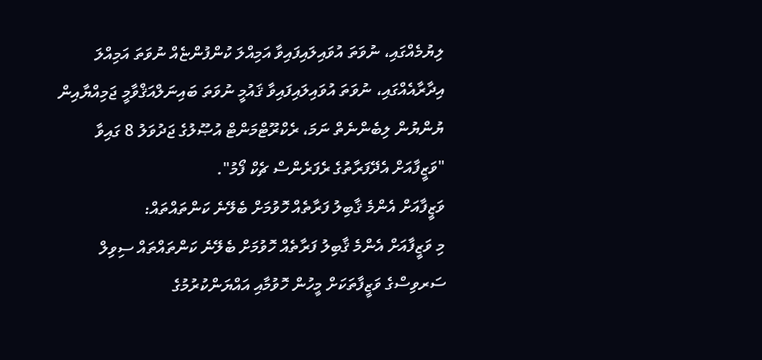ލިޔުމެއްގައި، ނުވަތަ އުވައިލައިފައިވާ އަމިއްލަ ކުންފުންޏެއް ނުވަތަ އަމިއްލަ އިދާރާއެއްގައި، ނުވަތަ އުވައިލައިފައިވާ ޤައުމީ ނުވަތަ ބައިނަލްއަޤްވާމީ ޖަމިއްޔާއިން ޔުންޔުން ލިބެންނެތް ނަމަ، ރެކްރޫޓްމަންޓް އުޞޫލުގެ ޖަދުވަލު 8 ގައިވާ "ވަޒީފާއަށް އެދޭފަރާތުގެ ރެފަރެންސް ޗެކް ފޯމު".
ވަޒީފާއަށް އެންމެ ޤާބިލު ފަރާތެއް ހޮވުމަށް ބެލޭނެ ކަންތައްތައް:
މި ވަޒީފާއަށް އެންމެ ޤާބިލު ފަރާތެއް ހޮވުމަށް ބެލޭނެ ކަންތައްތައް ސިވިލް ސަރވިސްގެ ވަޒީފާތަކަށް މީހުން ހޮވުމާއި އައްޔަންކުރުމުގެ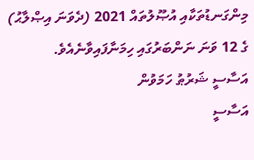މިންގަނޑުތަކާއި އުޞޫލުތައް 2021 (ދެވަނަ އިޞްލާޙު) ގެ 12 ވަނަ ނަންބަރުގައި ހިމަނާފައިވާނެއެވެ.
އަސާސީ ޝަރުޠު ހަމަވުން
އަސާސީ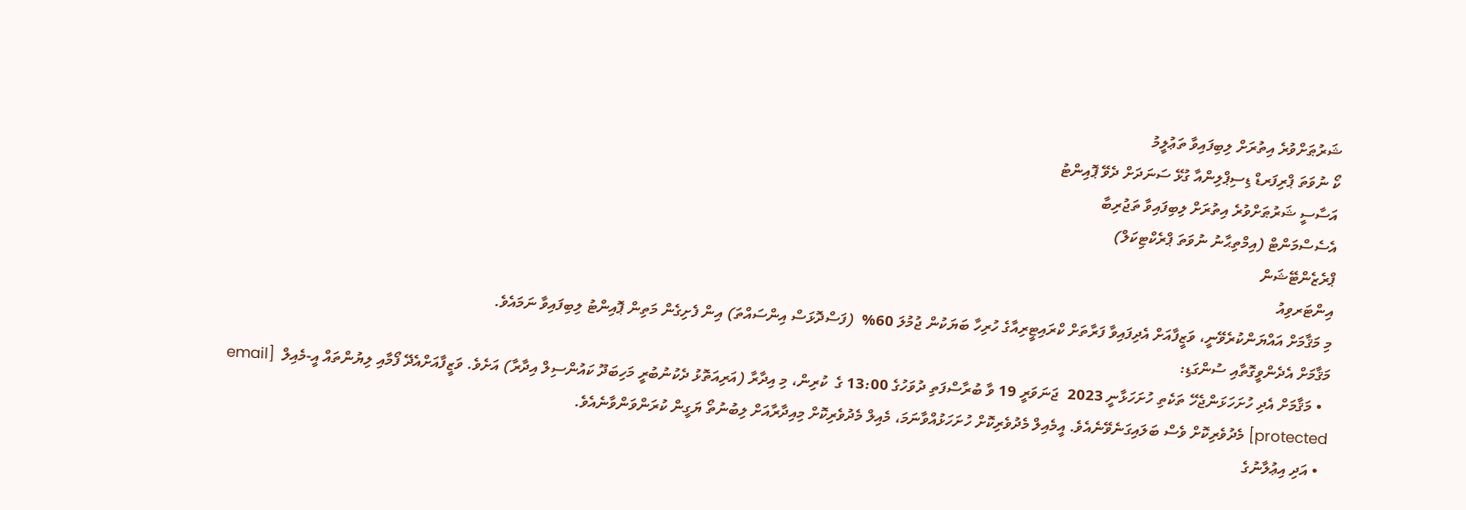ޝަރުޠަށްވުރެ އިތުރަށް ލިބިފައިވާ ތަޢުލީމު
ކޯ ނުވަތަ ޕްރިފަރޑް ޑިސިޕްލިންއާ ގުޅޭ ސަނަދަށް ދެވޭ ޕޮއިންޓު
އަސާސީ ޝަރުޠަށްވުރެ އިތުރަށް ލިބިފައިވާ ތަޖުރިބާ
އެސެސްމަންޓް (އިމްތިޙާނު ނުވަތަ ޕްރެކްޓިކަލް)
ޕްރެޒެންޓޭޝަން
އިންޓަރވިއު
މި މަޤާމަށް އައްޔަންކުރެވޭނީ، ވަޒީފާއަށް އެދިފައިވާ ފަރާތަށް ކްރައިޓީރިއާގެ ހުރިހާ ބަޔަކުން ޖުމުލަ 60%  (ފަސްދޮޅަސް އިންސައްތަ) އިން ފެށިގެން މަތިން ޕޮއިންޓު ލިބިފައިވާ ނަމައެވެ.
މަޤާމަށް އެދެންވީގޮތާއި ސުންގަޑި:
  • މަޤާމަށް އެދި ހުށަހަޅަންޖެހޭ ތަކެތި ހުށަހަޅާނީ 2023  ޖަނަވަރީ 19 ވާ ބުރާސްފަތި ދުވަހުގެ 13:00 ގެ  ކުރިން، މި އިދާރާ (އަރިއަތޮޅު ދެކުނުބުރީ މަހިބަދޫ ކައުންސިލް އިދާރާ) އަށެވެ. ވަޒީފާއަށްއެދޭ ފޯމާއި ލިޔުންތައް އީ-މެއިލް  [email protected] މެދުވެރިކޮށް ވެސް ބަލައިގަނެވޭނެއެވެ. އީމެއިލް މެދުވެރިކޮށް ހުށަހަޅުއްވާނަމަ، މެއިލް މެދުވެރިކޮށް މިއިދާރާއަށް ލިބުނުތޯ ޔަގީން ކުރަންވަންވާނެއެވެ.
  • އަދި އިޢުލާނުގެ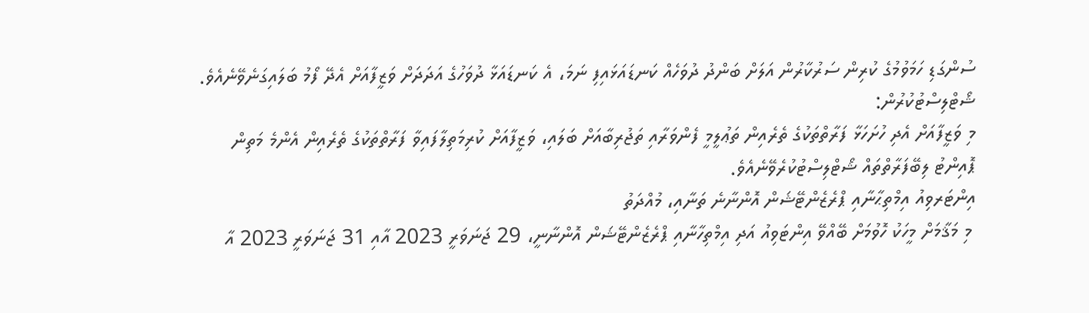ސުންގަޑި ހަމަވުމުގެ ކުރިން ސަރުކާރުން އަލަށް ބަންދު ދުވަހެއް ކަނޑައަޅައިފި ނަމަ، އެ ކަނޑައަޅާ ދުވަހުގެ އަދަދަށް ވަޒީފާއަށް އެދޭ ފޯމު ބަލައިގަނެވޭނެއެވެ.
ޝޯޓްލިސްޓުކުރުން:
މި ވަޒީފާއަށް އެދި ހުށަހަޅާ ފަރާތްތަކުގެ ތެރެއިން ތަޢުލީމީ ފެންވަރާއި ތަޖުރިބާއަށް ބަލައި، ވަޒީފާއަށް ކުރިމަތިލާފައިވާ ފަރާތްތަކުގެ ތެރެއިން އެންމެ މަތިން ޕޮއިންޓު ލިބޭފަރާތްތައް ޝޯޓްލިސްޓުކުރެވޭނެއެވެ.
އިންޓަރވިއު އިމްތިޙާނާއި ޕްރެޒެންޓޭޝަން އޮންނާނެ ތަނާއި، މުއްދަތު
 މި މަޤާމަށް މީހަކު ހޮވުމަށް ބޭއްވޭ އިންޓަވިއު އަދި އިމްތިހާނާއި ޕްރެޒެންޓޭޝަން އޮންނާނީ، 29 ޖަނަވަރީ 2023 އާއި 31 ޖަނަވަރީ 2023 އާ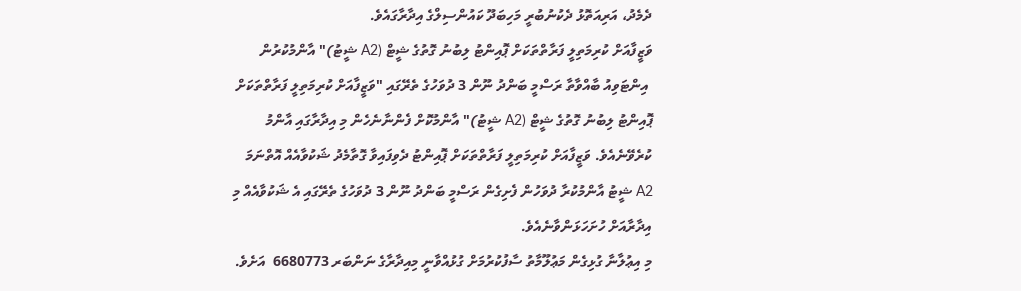ދެމެދު، އަރިއަތޮޅު ދެކުނުބުރީ މަހިބަދޫ ކައުންސިލްގެ އިދާރާގައެވެ.
ވަޒީފާއަށް ކުރިމަތިލީ ފަރާތްތަކަށް ޕޮއިންޓު ލިބުނު ގޮތުގެ ޝީޓް (A2 ޝީޓު)" އާންމުކުރުން
 އިންޓަވިއު ބާއްވާތާ ރަސްމީ ބަންދު ނޫން 3 ދުވަހުގެ ތެރޭގައި "ވަޒީފާއަށް ކުރިމަތިލީ ފަރާތްތަކަށް ޕޮއިންޓު ލިބުނު ގޮތުގެ ޝީޓް (A2 ޝީޓު)" އާންމުކޮށް ފެންނާނެހެން މި އިދާރާގައި އާންމު ކުރެވޭނެއެވެ. ވަޒީފާއަށް ކުރިމަތިލީ ފަރާތްތަކަށް ޕޮއިންޓު ދެވިފައިވާ ގޮތާމެދު ޝަކުވާއެއް އޮތްނަމަ A2 ޝީޓު އާންމުކުރާ ދުވަހުން ފެށިގެން ރަސްމީ ބަންދު ނޫން 3 ދުވަހުގެ ތެރޭގައި އެ ޝަކުވާއެއް މި އިދާރާއަށް ހުށަހަޅަންވާނެއެވެ.
މި އިޢުލާނާ ގުޅިގެން މަޢުލޫމާތު ސާފުކުރުމަށް ގުޅުއްވާނީ މިއިދާރާގެ ނަންބަރ 6680773  އަށެވެ.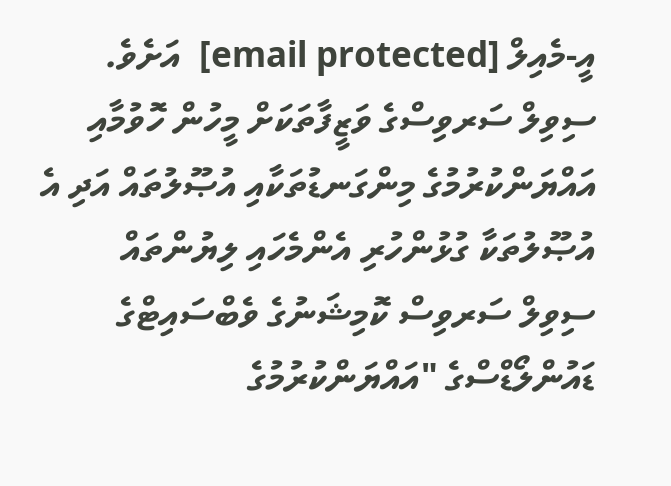އީ-މެއިލް [email protected]  އަށެވެ. ސިވިލް ސަރވިސްގެ ވަޒީފާތަކަށް މީހުން ހޮވުމާއި އައްޔަންކުރުމުގެ މިންގަނޑުތަކާއި އުޞޫލުތައް އަދި އެ އުޞޫލުތަކާ ގުޅުންހުރި އެންމެހައި ލިޔުންތައް ސިވިލް ސަރވިސް ކޮމިޝަނުގެ ވެބްސައިޓްގެ ޑައުންލޯޑްސްގެ "އައްޔަންކުރުމުގެ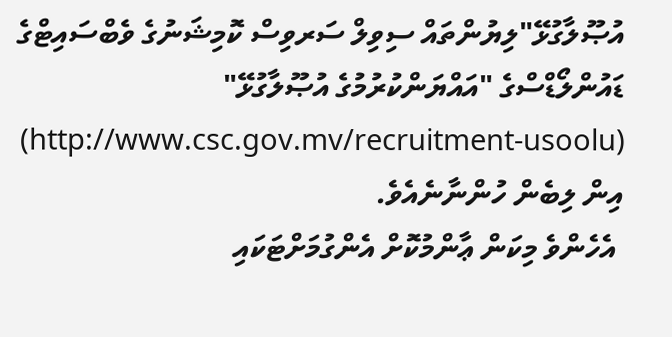އުޞޫލާގުޅޭ"ލިޔުންތައް ސިވިލް ސަރވިސް ކޮމިޝަނުގެ ވެބްސައިޓްގެ ޑައުންލޯޑްސްގެ "އައްޔަންކުރުމުގެ އުޞޫލާގުޅޭ" (http://www.csc.gov.mv/recruitment-usoolu) އިން ލިބެން ހުންނާނެއެވެ.
 އެހެންވެ މިކަން ޢާންމުކޮށް އެންގުމަށްޓަކައި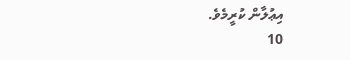އިޢުލާން ކުރީމެވެ.
10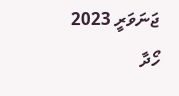ޖަނަވަރީ 2023
ހޯދާ